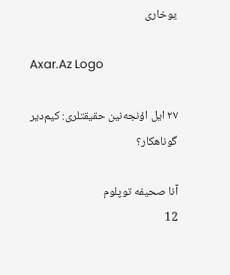یوخاری

Axar.Az Logo

۲۷ ایل اؤنجه‌نین حقیقتلری: کیم‌دیر گوناهکار؟

آنا صحیفه توپلوم
12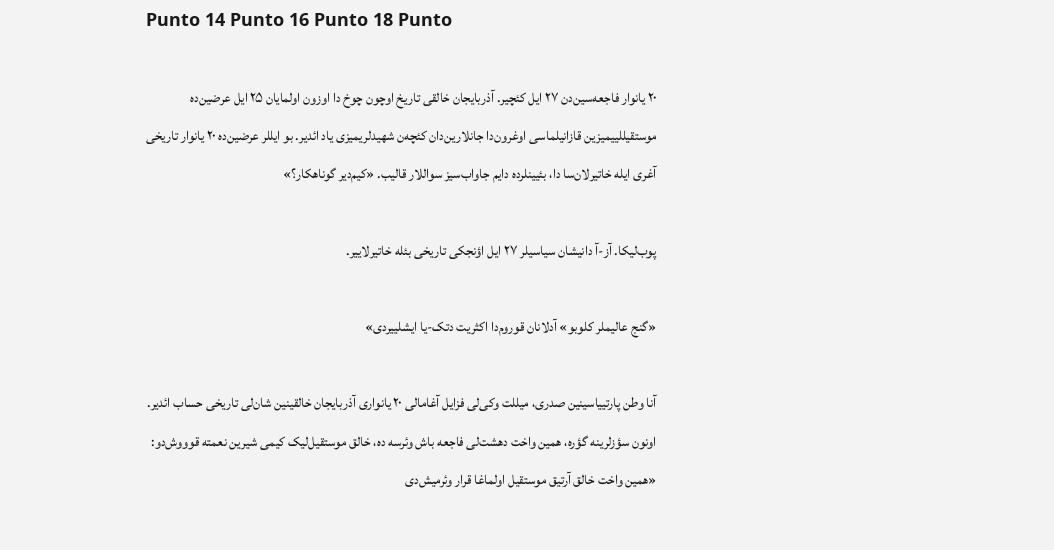Punto 14 Punto 16 Punto 18 Punto

۲۰ یانوار فاجعه‌سین‌دن ۲۷ ایل کئچیر. آذربایجان خالقی تاریخ اوچون چوخ دا اوزون اولمایان ۲۵ ایل عرضین‌ده موستقیللییمیزین قازانیلماسی اوغرون‌دا جانلارین‌دان کئچه‌ن شهیدلریمیزی یاد ائدیر. بو ایللر عرضین‌ده ۲۰ یانوار تاریخی آغری ایله خاتیرلان‌سا دا، بئیینلرده دایم جاواب‌سیز سواللار قالیب. «کیم‌دیر گوناهکار؟»

پوب‌لیکا. آز-آ دانیشان سیاسیلر ۲۷ ایل اؤنجکی تاریخی بئله خاتیرلاییر.

«گنج عالیملر کلوبو» آدلانان قوروم‌دا اکثریت دتک-یا ایشلییردی»

آنا وطن پارتییاسینین صدری، میللت وکی‌لی فزایل آغامالی ۲۰ یانواری آذربایجان خالقینین شان‌لی تاریخی حساب ائدیر. اونون سؤزلرینه گؤره، همین واخت دهشت‌لی فاجعه باش وئرسه ده، خالق موستقیل‌لیک کیمی شیرین نعمته قوووش‌دو: «همین واخت خالق آرتیق موستقیل اولماغا قرار وئرمیش‌دی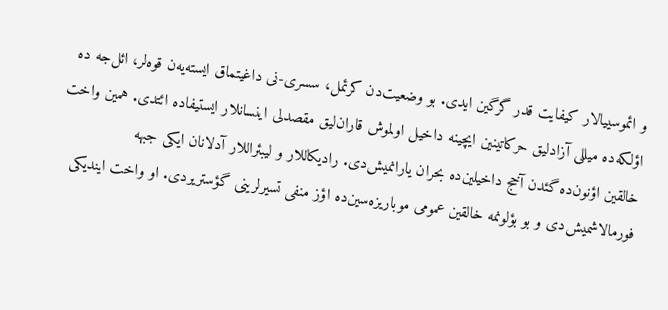و ائموسییالار کیفایت قدر گرگین ایدی. بو وضعیت‌دن کرئمل، سسری-نی داغیتماق ایسته‌یه‌ن قوه‌لر، ائل‌جه ده اؤلکه‌ده میللی آزادلیق حرکاتینین ایچینه داخیل اولموش قاران‌لیق مقصدلی اینسانلار ایستیفاده ائتدی. همین واخت خالقین اؤنون‌ده گئدن آخج داخیلین‌ده بحران یارانمیش‌دی. رادیکاللار و لیبئراللار آدلانان ایکی جبهه فورمالاشمیش‌دی و بو بؤلونمه خالقین عمومی موباریزه‌سین‌ده اؤز منفی تسیرلرینی گؤستریردی. او واخت ایندیکی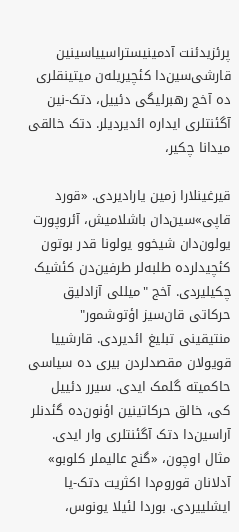پرئزیدئنت آدمینیستراسییاسینین قارشی‌سین‌دا کئچیریله‌ن میتینقلری ده آخج رهبرلیگی دئییل، دتک-نین آگئنتلری ایداره ائدیردیلر. دتک خالقی میدانا چکیر،

قیرغینلارا زمین یارادیردی. «قورد قاپی»سین‌دان باشلامیش، آئروپورت یولون‌دان شیخوو یولونا قدر بوتون کئچیدلرده طلبه‌لر طرفین‌دن کئشیک چکیلیردی. آخج "میللی آزادلیق حرکاتی قان‌سیز اؤتوشمور" منتیقینی تبلیغ ائدیردی. قارشییا قویولان مقصدلردن بیری ده سیاسی حاکمیته گلمک ایدی. سیرر دئییل کی، خالق حرکاتینین اؤنون‌ده گئدنلر آراسین‌دا دتک آگئنتلری وار ایدی. مثال اوچون، «گنج عالیملر کلوبو» آدلانان قوروم‌دا اکثریت دتک-یا ایشلییردی. بوردا لئیلا یونوس،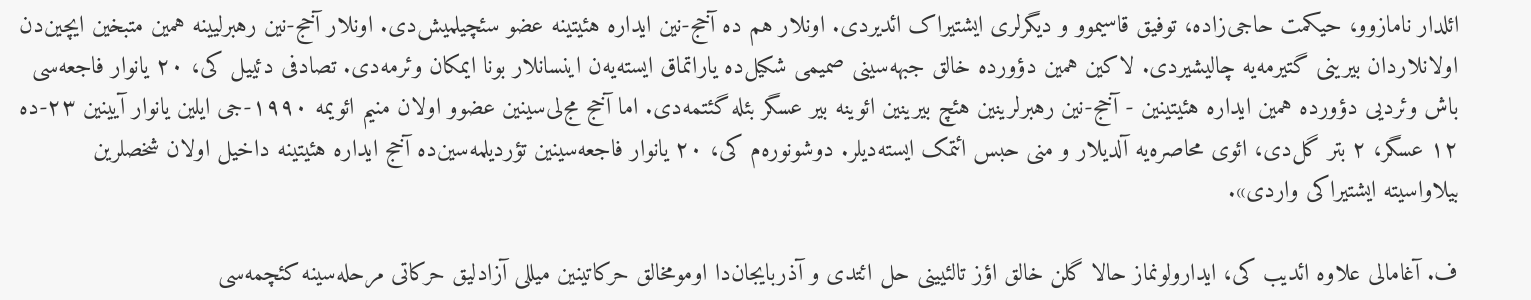ائلدار نامازوو، حیکمت حاجی‌زاده، توفیق قاسیموو و دیگرلری ایشتیراک ائدیردی. اونلار هم ده آخج-نین ایداره هئیتینه عضو سئچیلمیش‌دی. اونلار آخج-نین رهبرلیینه همین متبخین ایچین‌دن اولانلاردان بیرینی گتیرمه‌یه چالیشیردی. لاکین همین دؤورده خالق جبهه‌سینی صمیمی شکیل‌ده یاراتماق ایسته‌یه‌ن اینسانلار بونا ایمکان وئرمه‌دی. تصادفی دئییل کی، ۲۰ یانوار فاجعه‌سی باش وئردیی دؤورده همین ایداره هئیتینین - آخج-نین رهبرلرینین هئچ بیرینین ائوینه بیر عسگر بئله گئتمه‌دی. اما آخج مج‌لی‌سینین عضوو اولان منیم ائویمه ۱۹۹۰-جی ایلین یانوار آیینین ۲۳-ده ۱۲ عسگر، ۲ بتر گل‌دی، ائوی محاصره‌یه آلدیلار و منی حبس ائتمک ایسته‌دیلر. دوشونوره‌م کی، ۲۰ یانوار فاجعه‌سینین تؤردیلمه‌سین‌ده آخج ایداره هئیتینه داخیل اولان شخصلرین بیلاواسیته ایشتیراکی واردی».

ف. آغامالی علاوه ائدیب کی، ایدارولونماز حالا گلن خالق اؤز تالئیینی حل ائتدی و آذربایجان‌دا اومومخالق حرکاتینین میللی آزادلیق حرکاتی مرحله‌سینه کئچمه‌سی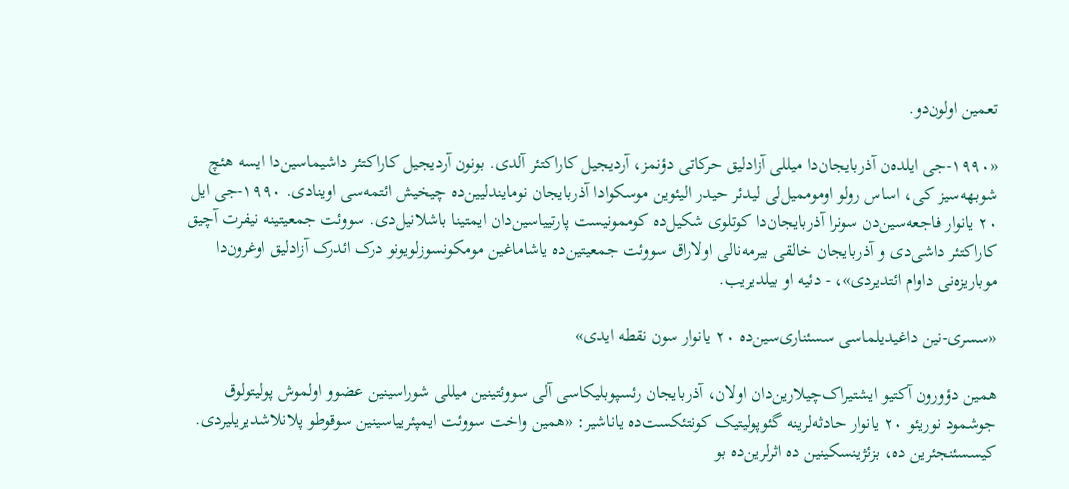تعمین اولون‌دو.

«۱۹۹۰-جی ایلده‌ن آذربایجان‌دا میللی آزادلیق حرکاتی دؤنمز، آردیجیل کاراکتئر آلدی. بونون آردیجیل کاراکتئر داشیماسین‌دا ایسه هئچ شوبهه‌سیز کی، اساس رولو اوموممیل‌لی لیدئر حیدر الیئوین موسکوادا آذربایجان نومایندلیین‌ده چیخیش ائتمه‌سی اوینادی. ۱۹۹۰-جی ایل ۲۰ یانوار فاجعه‌سین‌دن سونرا آذربایجان‌دا کوتلوی شکیل‌ده کوممونیست پارتییاسین‌دان ایمتینا باشلانیل‌دی. سووئت جمعیتینه نیفرت آچیق کاراکتئر داشی‌دی و آذربایجان خالقی بیرمه‌نالی اولاراق سووئت جمعیتین‌ده یاشاماغین مومکونسوزلویونو درک ائد‌رک آزادلیق اوغرون‌دا موباریزه‌نی داوام ائتدیردی»، - دئیه او بیلدیریب.

«سسری-نین داغیدیلماسی سسئناری‌سین‌ده ۲۰ یانوار سون نقطه ایدی»

همین دؤورون آکتیو ایشتیراک‌چیلارین‌دان اولان، آذربایجان رئسپوبلیکاسی آلی سووئتینین میللی شوراسینین عضوو اولموش پولیتولوق جوشمود نوریئو ۲۰ یانوار حادثه‌لرینه گئوپولیتیک کونتئکست‌ده یاناشیر: «همین واخت سووئت ایمپئرییاسینین سوقوطو پلانلاشدیریلیردی. کیسسئنجئرین ده، بزئژینسکینین ده اثرلرین‌ده بو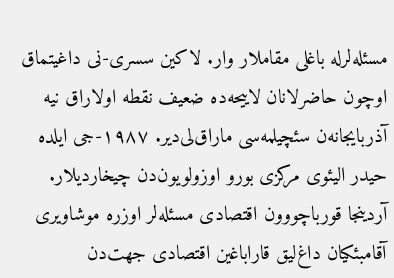مسئله‌لرله باغلی مقاملار وار. لاکین سسری-نی داغیتماق اوچون حاضرلانان لاییحه‌ده ضعیف نقطه اولاراق نیه آذربایجانه‌ن سئچیلمه‌سی ماراق‌لی‌دیر. ۱۹۸۷-جی ایلده حیدر الیئوی مرکزی بورو اوزولویون‌دن چیخاردیلار. آردینجا قورباچووون اقتصادی مسئله‌لر اوزره موشاویری آقامبئکیان داغ‌لیق قاراباغین اقتصادی جهت‌دن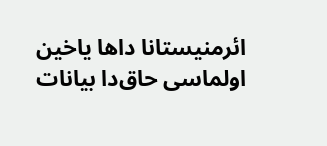ائرمنیستانا داها یاخین اولماسی حاق‌دا بیانات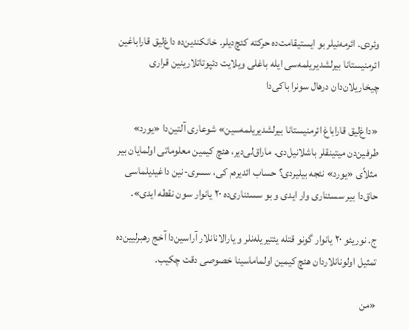وئردی. ائرمه‌نیلر بو ایستیقامت‌ده حرکته کئچ‌دیلر. خانکندین‌ده داغ‌لیق قاراباغین ائرمنیستانا بیرلشدیریلمه‌سی ایله باغلی ویلایت دئپوتاتلارینین قراری چیخاریلان‌دان درهال سونرا باکی‌دا

«داغ‌لیق قاراباغ ائرمنیستانا بیرلشدیریلمه‌سین» شوعاری آلتین‌دا «یورد» طرفین‌دن میتینقلر باشلانیل‌دی. ماراق‌لی‌دیر، هئچ کیمین معلوماتی اولمایان بیر مثلاًی «یورد» نئجه بیلیردی؟ حساب ائدیره‌م کی، سسری-نین داغیدیلماسی حاق‌دا بیر سسئناری وار ایدی و بو سسئناری‌ده ۲۰ یانوار سون نقطه ایدی».

ج. نوریئو ۲۰ یانوار گونو قتله یئتیریله‌نلر و یارالانانلار آراسین‌دا آخج رهبرلیین‌ده تمثیل اولونانلاردان هئچ کیمین اولماماسینا خصوصی دقت چکیب.

«من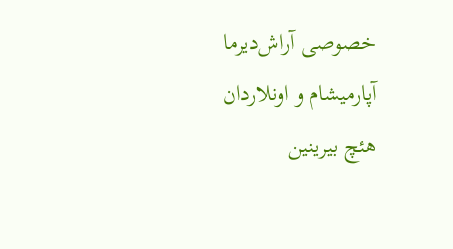خصوصی آراش‌دیرما آپارمیشام و اونلاردان هئچ بیرینین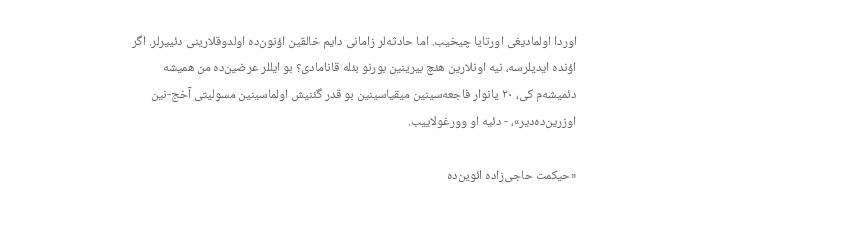اوردا اولمادیغی اورتایا چیخیب. اما حادثه‌لر زامانی دایم خالقین اؤنون‌ده اولدوقلارینی دئییرلر. اگر اؤنده ایدیلرسه، نیه اونلارین هئچ بیرینین بورنو بئله قانامادی؟ بو ایللر عرضین‌ده من همیشه دئمیشه‌م کی، ۲۰ یانوار فاجعه‌سینین میقیاسینین بو قدر گئنیش اولماسینین مسولیتی آخج-نین اوزرین‌ده‌دیر»، - دئیه او وورغولاییب.

«حیکمت حاجی‌زاده ائوین‌ده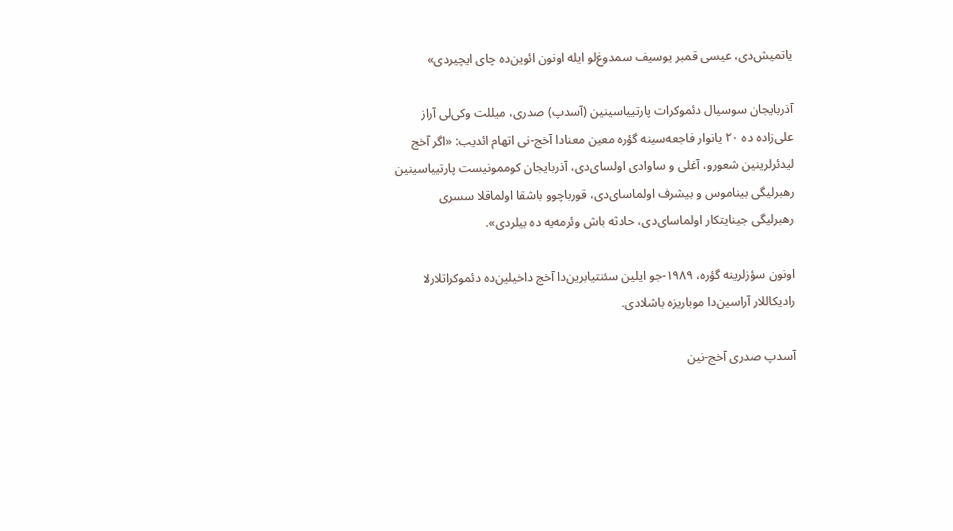یاتمیش‌دی، عیسی قمبر یوسیف سمدوغ‌لو ایله اونون ائوین‌ده چای ایچیردی»

آذربایجان سوسیال دئموکرات پارتییاسینین (آسدپ) صدری، میللت وکی‌لی آراز علی‌زاده ده ۲۰ یانوار فاجعه‌سینه گؤره معین معنادا آخج-نی اتهام ائدیب: «اگر آخج لیدئرلرینین شعورو، آغلی و ساوادی اولسای‌دی، آذربایجان کوممونیست پارتییاسینین رهبرلیگی بیناموس و بیشرف اولماسای‌دی، قورباچوو باشقا اولماقلا سسری رهبرلیگی جینایتکار اولماسای‌دی، حادثه باش وئرمه‌یه ده بیلردی».

اونون سؤزلرینه گؤره، ۱۹۸۹-جو ایلین سئنتیابرین‌دا آخج داخیلین‌ده دئموکراتلارلا رادیکاللار آراسین‌دا موباریزه باشلادی.

آسدپ صدری آخج-نین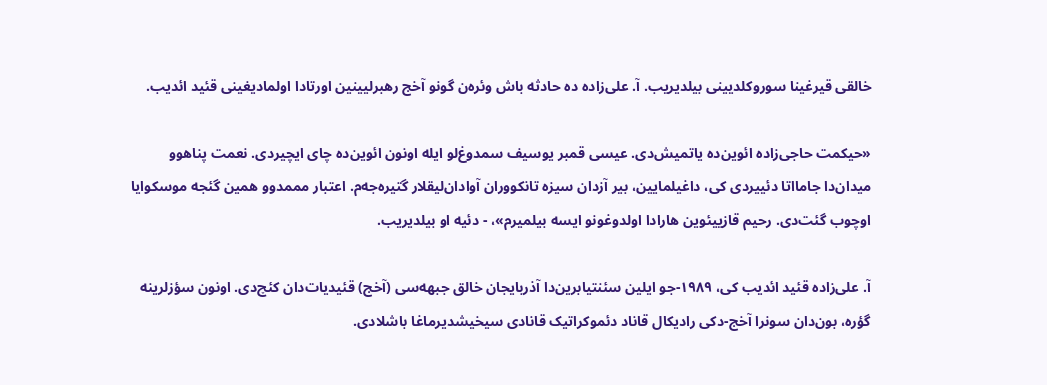خالقی قیرغینا سوروکلدیینی بیلدیریب. آ. علی‌زاده ده حادثه باش وئره‌ن گونو آخج رهبرلیینین اورتادا اولمادیغینی قئید ائدیب.

«حیکمت حاجی‌زاده ائوین‌ده یاتمیش‌دی. عیسی قمبر یوسیف سمدوغ‌لو ایله اونون ائوین‌ده چای ایچیردی. نعمت پناهوو میدان‌دا جامااتا دئییردی کی، داغیلمایین، بیر آزدان سیزه تانکووران آوادان‌لیقلار گتیره‌جه‌م. اعتبار مممدوو همین گئجه موسکوایا اوچوب گئت‌دی. رحیم قازییئوین هارادا اولدوغونو ایسه بیلمیرم»، - دئیه او بیلدیریب.

آ. علی‌زاده قئید ائدیب کی، ۱۹۸۹-جو ایلین سئنتیابرین‌دا آذربایجان خالق جبهه‌سی (آخج) قئیدیات‌دان کئچ‌دی. اونون سؤزلرینه گؤره، بون‌دان سونرا آخج-دکی رادیکال قاناد دئموکراتیک قانادی سیخیشدیرماغا باشلادی.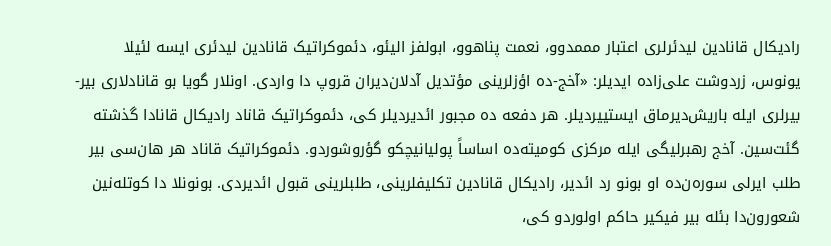رادیکال قانادین لیدئرلری اعتبار مممدوو، نعمت پناهوو، ابولفز الیئو، دئموکراتیک قانادین لیدئری ایسه لئیلا یونوس، زردوشت علی‌زاده ایدیلر: «آخج-ده اؤزلرینی مؤتدیل آدلان‌دیران قروپ دا واردی. اونلار گویا بو قانادلاری بیر-بیرلری ایله باریش‌دیرماق ایستییردیلر. هر دفعه ده مجبور ائدیردیلر کی، دئموکراتیک قاناد رادیکال قانادا گذشته گئت‌سین. آخج رهبرلیگی ایله مرکزی کومیته‌ده اساساً پولیانیچکو گؤروشوردو. دئموکراتیک قاناد هر هان‌سی بیر طلب ایر‌لی سوره‌ن‌ده او بونو رد ائدیر، رادیکال قانادین تکلیفلرینی، طلبلرینی قبول ائدیردی. بونونلا دا کوتله‌نین شعورون‌دا بئله بیر فیکیر حاکم اولوردو کی،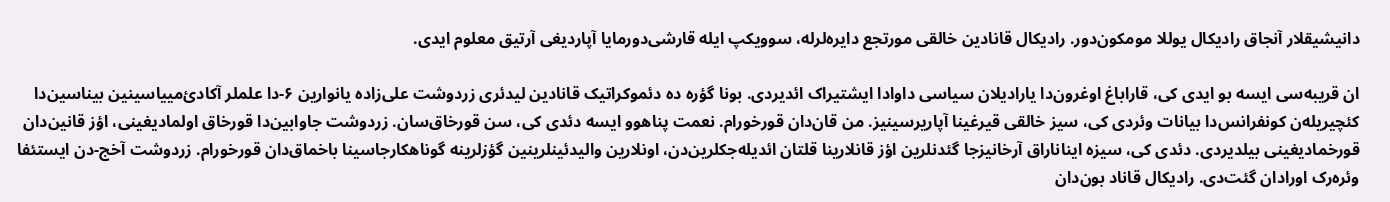دانیشیقلار آنجاق رادیکال یوللا مومکون‌دور. رادیکال قانادین خالقی مورتجع دایره‌لرله، سوویکپ ایله قارشی‌دورمایا آپاردیغی آرتیق معلوم ایدی.

ان قریبه‌سی ایسه بو ایدی کی، قاراباغ اوغرون‌دا یارادیلان سیاسی داوادا ایشتیراک ائدیردی. بونا گؤره ده دئموکراتیک قانادین لیدئری زردوشت علی‌زاده یانوارین ۶-دا علملر آکادئ‌مییاسینین بیناسین‌دا کئچیریله‌ن کونفرانس‌دا بیانات وئردی کی، سیز خالقی قیرغینا آپاریرسینیز. من قان‌دان قورخورام. نعمت پناهوو ایسه دئدی کی، سن قورخاق‌سان. زردوشت جاوابین‌دا قورخاق اولمادیغینی، اؤز قانین‌دان قورخمادیغینی بیلدیردی. دئدی کی، سیزه ایناناراق آرخانیزجا گئدنلرین اؤز قانلارینا قلتان ائدیله‌جکلرین‌دن، اونلارین والیدئینلرینین گؤزلرینه گوناهکارجاسینا باخماق‌دان قورخورام. زردوشت آخج-دن ایستئفا وئره‌رک اورادان گئت‌دی. رادیکال قاناد بون‌دان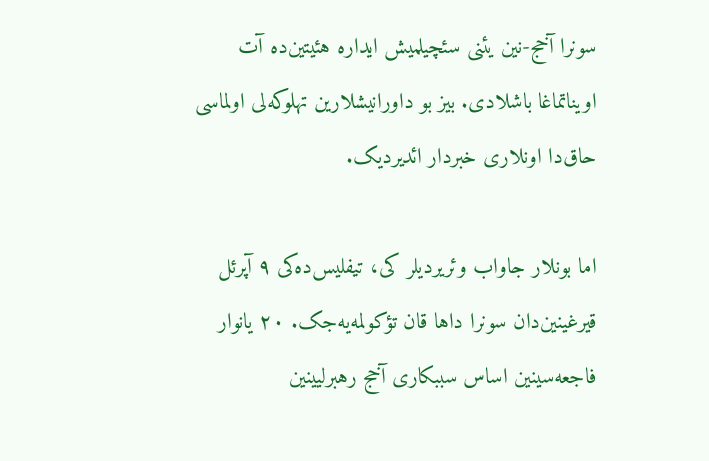سونرا آخج-نین یئنی سئچیلمیش ایداره هئیتین‌ده آت اویناتماغا باشلادی. بیز بو داورانیشلارین تهلوکه‌لی اولماسی حاق‌دا اونلاری خبردار ائدیردیک.

اما بونلار جاواب وئریردیلر کی، تیفلیس‌ده‌کی ۹ آپرئل قیرغینین‌دان سونرا داها قان تؤکولمه‌یه‌جک. ۲۰ یانوار فاجعه‌سینین اساس سببکاری آخج رهبرلیینین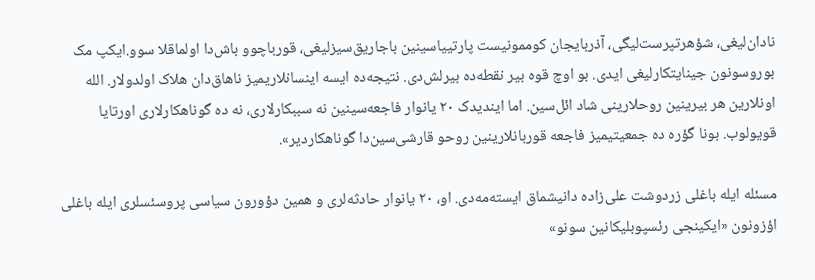نادان‌لیغی، شؤهرتپرست‌لیگی، آذربایجان کوممونیست پارتییاسینین باجاریق‌سیزلیغی، قورباچوو باش‌دا اولماقلا سوو.ایکپ مک بوروسونون جینایتکارلیغی ایدی. بو اوچ قوه بیر نقطه‌ده بیرلش‌دی. نتیجه‌ده ایسه اینسانلاریمیز ناهاق‌دان هلاک اولدولار. الله اونلارین هر بیرینین روحلارینی شاد ائل‌سین. اما ایندیدک ۲۰ یانوار فاجعه‌سینین نه سببکارلاری، نه ده گوناهکارلاری اورتایا قویولوب. بونا گؤره ده جمعیتیمیز فاجعه قوربانلارینین روحو قارشی‌سین‌دا گوناهکاردیر».

مسئله ایله باغلی زردوشت علی‌زاده دانیشماق ایسته‌مه‌دی. او، ۲۰ یانوار حادثه‌لری و همین دؤورون سیاسی پروسئسلری ایله باغلی اؤزونون «ایکینجی رئسپوبلیکانین سونو»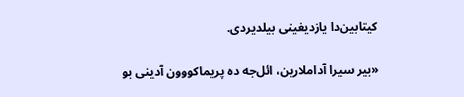کیتابین‌دا یازدیغینی بیلدیردی.

«بیر سیرا آداملارین، ائل‌جه ده پریماکووون آدینی بو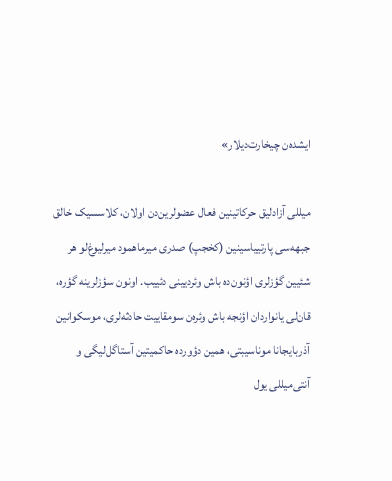ایشده‌ن چیخارت‌دیلار»

میللی آزادلیق حرکاتینین فعال عضولرین‌دن اولان، کلاسسیک خالق جبهه‌سی پارتییاسینین (کخجپ) صدری میرماهمود میرلیوغ‌لو هر شئیین گؤزلری اؤنون‌ده باش وئردیینی دئییب. اونون سؤزلرینه گؤره، قان‌لی یانواردان اؤنجه باش وئره‌ن سومقاییت حادثه‌لری، موسکوانین آذربایجانا موناسیبتی، همین دؤورده حاکمیتین آستاگل‌لیگی و آنتی‌میللی یول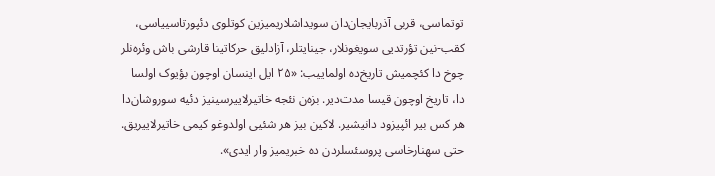توتماسی، قربی آذربایجان‌دان سویداشلاریمیزین کوتلوی دئپورتاسییاسی، کقب-نین تؤرتدیی سویغونلار، جینایتلر، آزادلیق حرکاتینا قارشی باش وئره‌نلر چوخ دا کئچمیش تاریخ‌ده اولماییب: «۲۵ ایل اینسان اوچون بؤیوک اولسا دا، تاریخ اوچون قیسا مدت‌دیر. بزه‌ن نئجه خاتیرلاییرسینیز دئیه سوروشان‌دا هر کس بیر ائپیزود دانیشیر. لاکین بیز هر شئیی اولدوغو کیمی خاتیرلاییریق. حتی سهنارخاسی پروسئسلردن ده خبریمیز وار ایدی».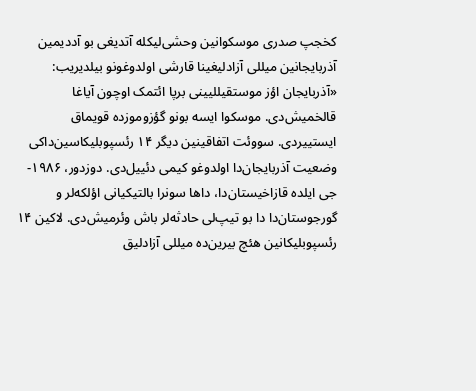کخجپ صدری موسکوانین وحشی‌لیکله آتدیغی بو آددیمین آذربایجانین میللی آزادلیغینا قارشی اولدوغونو بیلدیریب: «آذربایجان اؤز موستقیللیینی برپا ائتمک اوچون آیاغا قالخمیش‌دی. موسکوا ایسه بونو گؤزوموزده قویماق ایستییردی. سووئت اتفاقینین دیگر ۱۴ رئسپوبلیکاسین‌داکی وضعیت آذربایجان‌دا اولدوغو کیمی دئییل‌دی. دوزدور، ۱۹۸۶-جی ایلده قازاخیستان‌دا، داها سونرا بالتیکیانی اؤلکه‌لر و گورجوستان‌دا دا بو تیپ‌لی حادثه‌لر باش وئرمیش‌دی. لاکین ۱۴ رئسپوبلیکانین هئچ بیرین‌ده میللی آزادلیق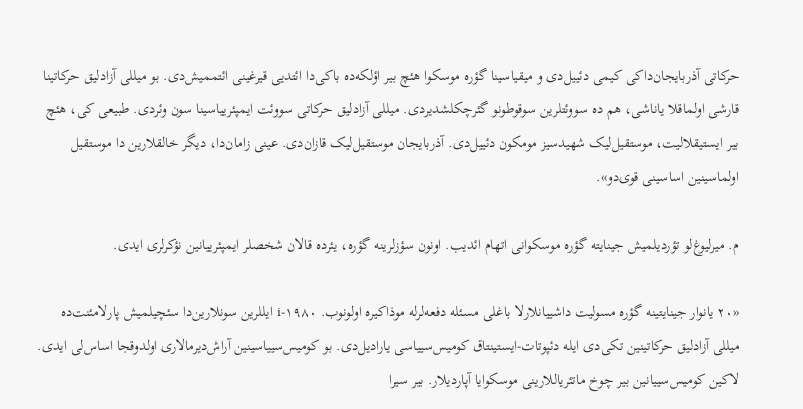حرکاتی آذربایجان‌داکی کیمی دئییل‌دی و میقیاسینا گؤره موسکوا هئچ بیر اؤلکه‌ده باکی‌دا ائتدیی قیرغینی ائتممیش‌دی. بو میللی آزادلیق حرکاتینا قارشی اولماقلا یاناشی، هم ده سووئتلرین سوقوطونو گئرچکلشدیردی. میللی آزادلیق حرکاتی سووئت ایمپئرییاسینا سون وئردی. طبیعی کی، هئچ بیر ایستیقلالیت، موستقیل‌لیک شهیدسیز مومکون دئییل‌دی. آذربایجان موستقیل‌لیک قازان‌دی. عینی زامان‌دا، دیگر خالقلارین دا موستقیل اولماسینین اساسینی قوی‌دو».

م. میرلیوغ‌لو تؤردیلمیش جینایته گؤره موسکوانی اتهام ائدیب. اونون سؤزلرینه گؤره، یئرده قالان شخصلر ایمپئرییانین نؤکرلری ایدی.

«۲۰ یانوار جینایتینه گؤره مسولیت داشییانلارلا باغلی مسئله دفعه‌لرله موذاکیره اولونوب. ۱۹۸۰-i ایللرین سونلارین‌دا سئچیلمیش پارلامئنت‌ده میللی آزادلیق حرکاتینین تکی‌دی ایله دئپوتات-ایستینتاق کومیس‌سییاسی یارادیل‌دی. بو کومیس‌سییاسینین آراش‌دیرمالاری اولدوقجا اساس‌لی ایدی. لاکین کومیس‌سییانین بیر چوخ ماتئریاللارینی موسکوایا آپاردیلار. بیر سیرا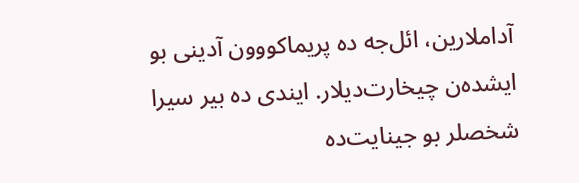آداملارین، ائل‌جه ده پریماکووون آدینی بو ایشده‌ن چیخارت‌دیلار. ایندی ده بیر سیرا شخصلر بو جینایت‌ده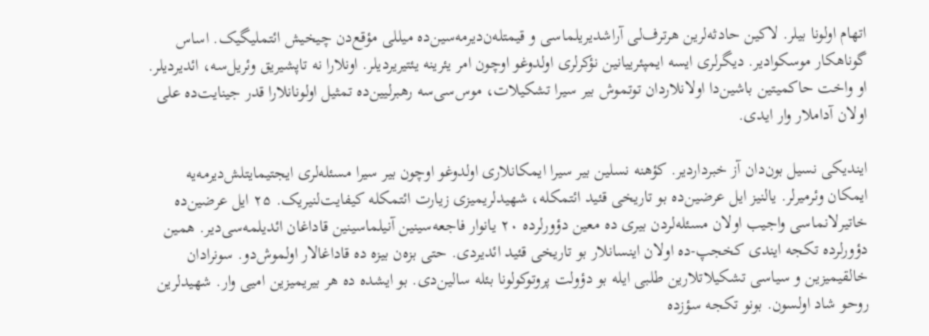اتهام اولونا بیلر. لاکین حادثه‌لرین هرترف‌لی آراشدیریلماسی و قیمتله‌ن‌دیرمه‌سین‌ده میللی مؤقع‌دن چیخیش ائتملیگیک. اساس گوناهکار موسکوادیر. دیگرلری ایسه ایمپئرییانین نؤکرلری اولدوغو اوچون امر یئرینه یئتیریردیلر. اونلارا نه تاپشیریق وئریل‌سه، ائدیردیلر. او واخت حاکمیتین باشین‌دا اولانلاردان توتموش بیر سیرا تشکیلات، موس‌سی‌سه رهبرلیین‌ده تمثیل اولونانلارا قدر جینایت‌ده علی اولان آداملار وار ایدی.

ایندیکی نسیل بون‌دان آز خبرداردیر. کؤهنه نسلین بیر سیرا ایمکانلاری اولدوغو اوچون بیر سیرا مسئله‌لری ایجتیمایتلش‌دیرمه‌یه ایمکان وئرمیرلر. یالنیز ایل عرضین‌ده بو تاریخی قئید ائتمکله، شهیدلریمیزی زیارت ائتمکله کیفایت‌لنیریک. ۲۵ ایل عرضین‌ده خاتیرلانماسی واجیب اولان مسئله‌لردن بیری ده معین دؤورلرده ۲۰ یانوار فاجعه‌سینین آنیلماسینین قاداغان ائدیلمه‌سی‌دیر. همین دؤورلرده تکجه ایندی کخجپ-ده اولان اینسانلار بو تاریخی قئید ائدیردی. حتی بزه‌ن بیزه ده قاداغالار اولموش‌دو. سونرادان خالقیمیزین و سیاسی تشکیلاتلارین طلبی ایله بو دؤولت پروتوکولونا بئله سالین‌دی. بو ایشده ده هر بیریمیزین امیی وار. شهیدلرین روحو شاد اولسون. بونو تکجه سؤزده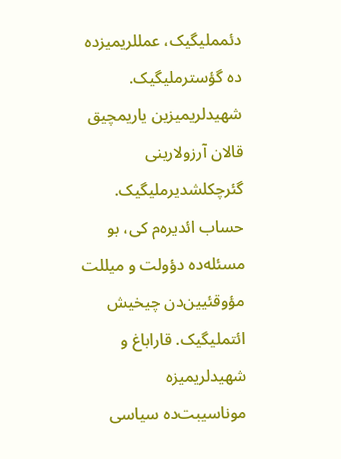دئمملیگیک، عمللریمیزده ده گؤسترملیگیک. شهیدلریمیزین یاریمچیق قالان آرزولارینی گئرچکلشدیرملیگیک. حساب ائدیره‌م کی، بو مسئله‌ده دؤولت و میللت مؤوقئیین‌دن چیخیش ائتملیگیک. قاراباغ و شهیدلریمیزه موناسیبت‌ده سیاسی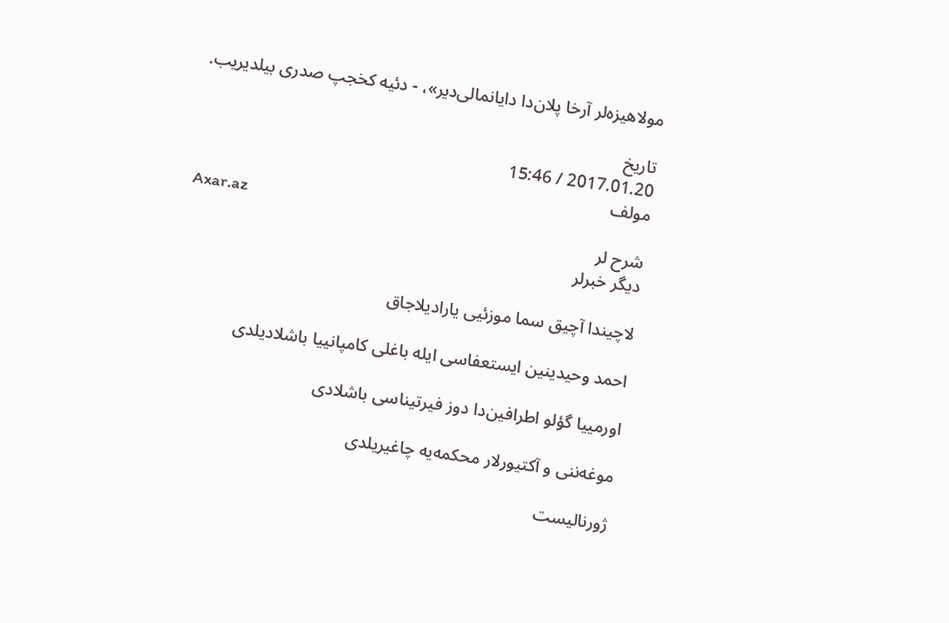مولاهیزه‌لر آرخا پلان‌دا دایانمالی‌دیر»، - دئیه کخجپ صدری بیلدیریب.

تاریخ
2017.01.20 / 15:46
مولف
Axar.az
شرح لر
دیگر خبرلر

لاچیندا آچیق سما موزئیی یارادیلاجاق

احمد وحیدینین ایستعفاسی ایله باغلی کامپانییا باشلادیلدی

اورمییا گؤلو اطرافین‌دا دوز فیرتیناسی باشلادی

موغه‌ننی و آکتیورلار محکمه‌یه چاغیریلدی

ژورنالیست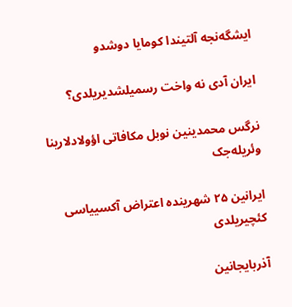ایشگه‌نجه آلتیندا کومایا دوشدو

ایران آدی نه واخت رسمیلشدیریلدی؟

نرگس محمدینین نوبل مکافاتی اؤولادلارینا وئریله‌جک

ایرانین ۲۵ شهرینده اعتراض آکسییاسی کئچیریلدی

آذربایجانین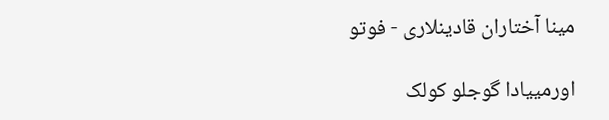مینا آختاران قادینلاری - فوتو

اورمییادا گوجلو کولک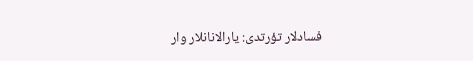فسادلار تؤرتدی: یارالانانلار وار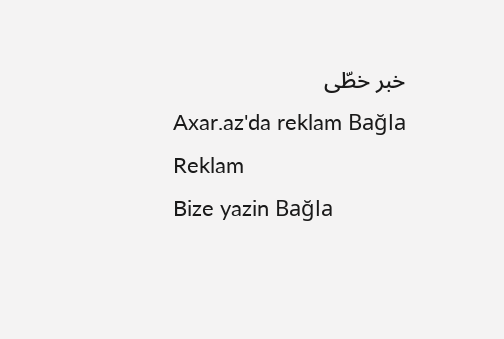خبر خطّی
Axar.az'da reklam Bağla
Reklam
Bize yazin Bağla